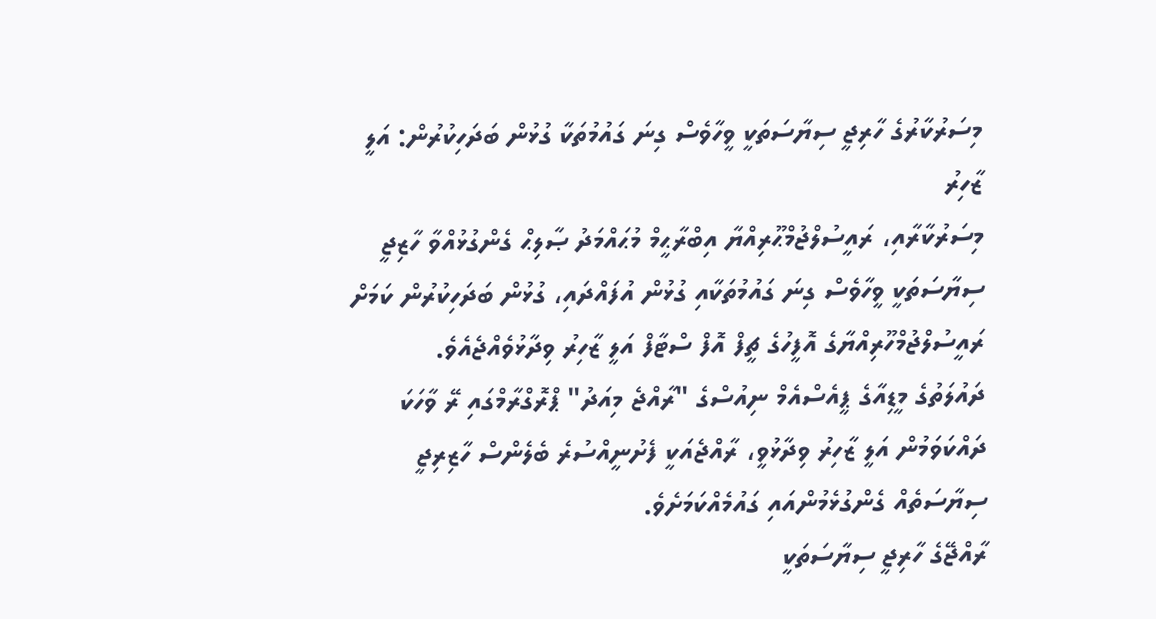މިސަރުކާރުގެ ހާރިޖީ ސިޔާސަތަކީ ވީހާވެސް ގިނަ ގައުމުތަކާ ގުޅުން ބަދަހިކުރުން: އަލީ ޒާހިރު
މިސަރުކާރާއި، ރައީސުލްޖުމްޙޫރިއްޔާ އިބްރާޙީމް މުޙައްމަދު ޞާލިޙް ގެންގުޅުއްވާ ހާޒިޖީ ސިޔާސަތަކީ ވީހާވެސް ގިނަ ގައުމުތަކާއި ގުޅުން އުފައްދައި، ގުޅުން ބަދަހިކުރުން ކަމަށް ރައީސުލްޖުމްހޫރިއްޔާގެ އޮފީހުގެ ޗީފް އޮފް ސްޓާފް އަލީ ޒާހިރު ވިދާޅުވެއްޖެއެވެ.
ދައުލަތުގެ މީޑިއާގެ ޕީއެސްއެމް ނިއުސްގެ "ރާއްޖެ މިއަދު" ޕްރޮގްރާމްގައި ރޭ ވާހަކަ ދައްކަވަމުން އަލީ ޒާހިރު ވިދާޅުވީ، ރާއްޖެއަކީ ފެށުނީއްސުރެ ބެލެންސް ހާޒިރިޖީ ސިޔާސަތެއް ގެންގުޅެމުންއައި ގައުމެއްކަމަށެވެ.
ރާއްޖޭގެ ހާރިޖީ ސިޔާސަތަކީ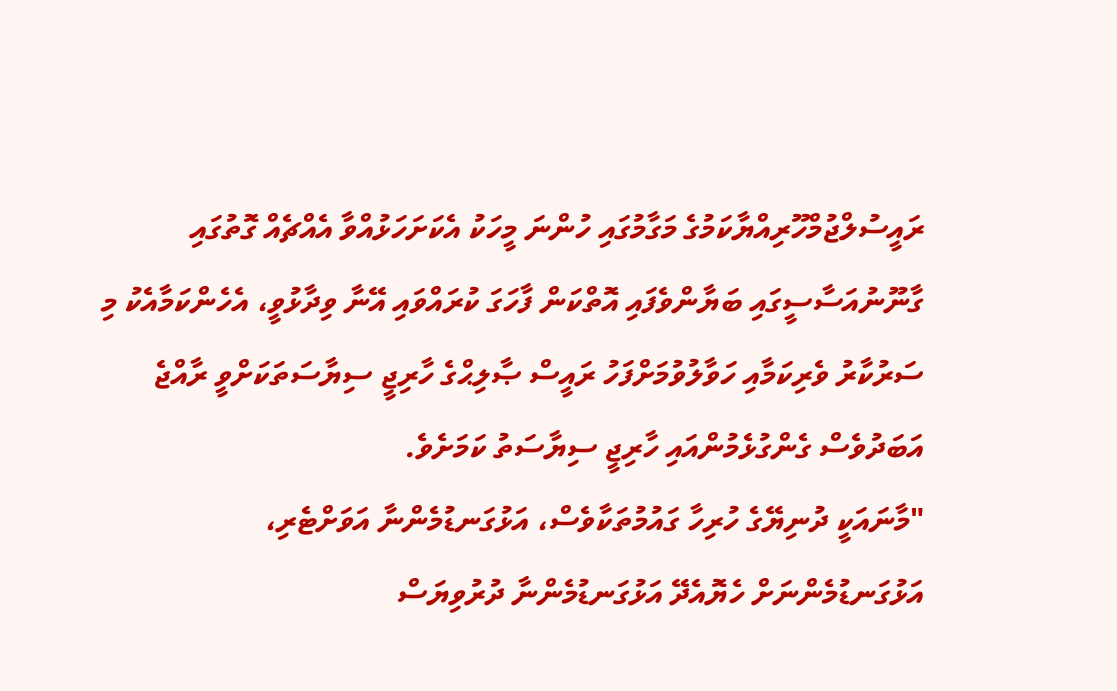ރައީސުލްޖުމްހޫރިއްޔާކަމުގެ މަގާމުގައި ހުންނަ މީހަކު އެކަށަހަޅުއްވާ އެއްޗެއް ގޮތުގައި ގާނޫނުއަސާސީގައި ބަޔާންވެފައި އޮތްކަން ފާހަގަ ކުރައްވައި އޭނާ ވިދާޅުވީ، އެހެންކަމާއެކު މި ސަރުކާރު ވެރިކަމާއި ހަވާލުވުމަށްފަހު ރައީސް ޞާލިޙްގެ ހާރިޖީ ސިޔާސަތަކަށްވީ ރާއްޖެ އަބަދުވެސް ގެންގުޅެމުންއައި ހާރިޖީ ސިޔާސަތު ކަމަށެވެ.
"މާނައަކީ ދުނިޔޭގެ ހުރިހާ ގައުމުތަކާވެސް، އަޅުގަނޑުމެންނާ އަވަށްޓެރި، އަޅުގަނޑުމެންނަށް ހެޔޮއެދޭ އަޅުގަނޑުމެންނާ ދުރުވިޔަސް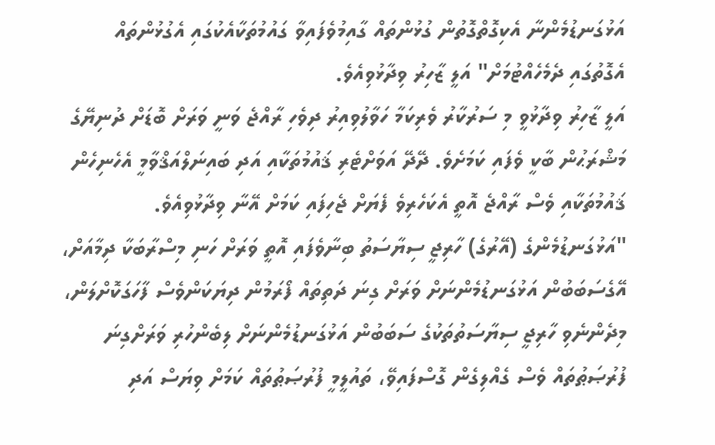އަޅުގަނޑުމެންނާ އެކިގޮތްގޮތުން ގުޅުންތައް ގާއިމުވެފައިވާ ގައުމުތަކާއެކުގައި އެގުޅުންތައް އެގޮތުގައި ދެމެހެއްޓުމަށް" އަލީ ޒާހިރު ވިދާޅުވިއެވެ.
އަލީ ޒާހިރު ވިދާޅުވީ މި ސަރުކާރު ވެރިކަމާ ހަވާލުވިއިރު ދިވެހި ރާއްޖެ ވަނީ ވަރަށް ބޮޑަށް ދުނިޔޭގެ މަޝްރަޙުން ބާކީ ވެފައި ކަމަށެވެ. ދޭދޭ އަވަށްޓެރި ޤައުމުތަކާއި އަދި ބައިނަލްއަޤްވާމީ އެހެނިހެން ޤައުމުތަކާއި ވެސް ރާއްޖެ އޮތީ އެކަހެރިވެ ފެޔަށް ޖެހިފައި ކަމަށް އޭނާ ވިދާޅުވިއެވެ.
"އަޅުގަނޑުމެންގެ (އޭރުގެ) ހާރިޖީ ސިޔާސަތު ބިނާވެފައި އޮތީ ވަރަށް ހަނި މިސްރާބަކާ ދިމާއަށް، އޭގެސަބަބުން އަޅުގަނޑުމެންނަށް ވަރަށް ގިނަ ދަތިތައް ފޯރަމުން ދިޔަކަންވެސް ފާހަގަކޮށްލަން، މިދެންނެވި ހާރިޖީ ސިޔާސަތުތަކުގެ ސަބަބުން އަޅުގަނޑުމެންނަށް ލިބެންހުރި ވަރަށްގިނަ ފުރުޞަޠުތައް ވެސް ގެއްލިގެން ގޮސްފައިވޭ، ތައުލީމީ ފުރުޞަޠުތައް ކަމަށް ވިޔަސް އަދި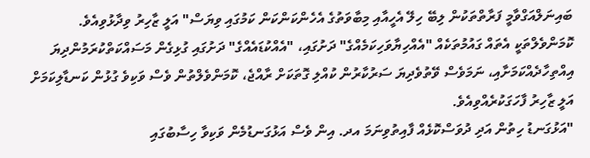ބައިނަލްއަގްވާމީ ފަރާތްތަކުން ލިބޭ ހިލޭ އެހީއާއި މިބާވަތުގެ އެހެންކަންކަން ކަމުގައި ވިޔަސް" އަލީ ޒާހިރު ވިދާޅުވިއެވެ.
ކޮމަންވެލްތަކީ އެތައް ގައުމުތަކެއް "އެއްހިޔާވަހިކަމެއްގެ" ދަށުގައި، "އެއްކުޑައެއްގެ" ދަށުގައި ގުޅިގެން މަސައްކަތްކުރަމުންދިޔަ އިއްތިހާދެއްކަމަށާއި، ނަމަވެސް ވޭތުވެދިޔަ ސަރުކާރުން ކުއްލި ގޮތަކަށް ރާއްޖެ، ކޮމަންވެލްތުން ވެސް ވަކިވެ ގުޅުން ކަނޑާލިކަމަށް އަލީ ޒާހިރު ފާހަގަކުރެއްވިއެވެ.
"އަޅުގަނޑު ހިތުން އަދި ދުވަސްކޮޅެއް ފާއިތުވިނަމަ އދ. އިން ވެސް އަޅުގަނޑުމެން ވަކިވާ ހިސާބުގައި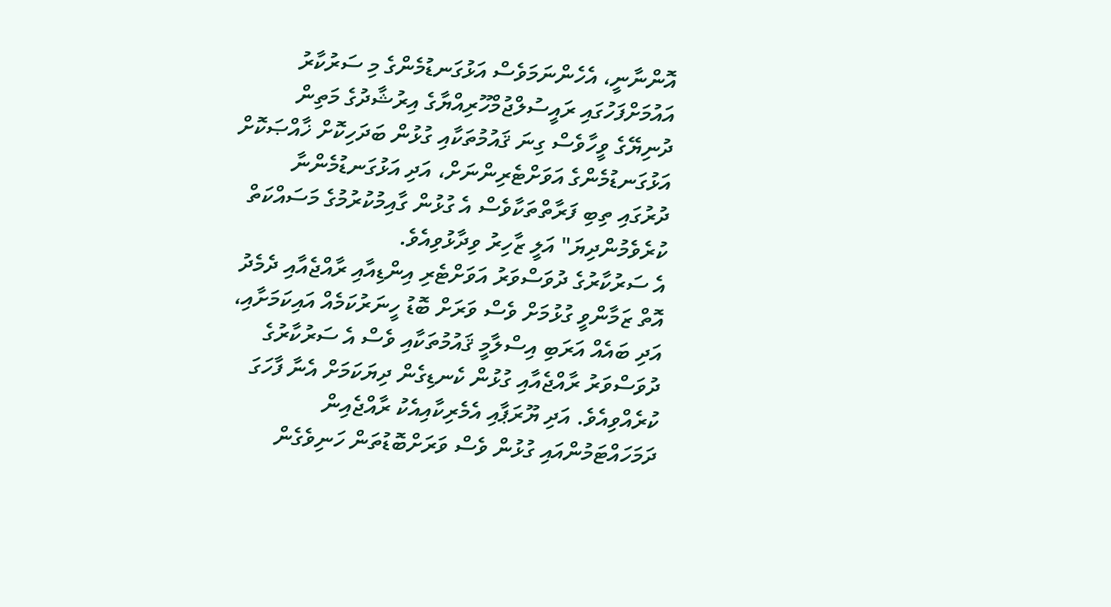އޮންނާނީ، އެހެންނަމަވެސް އަޅުގަނޑުމެންގެ މި ސަރުކާރު އައުމަށްފަހުގައި ރައީސުލްޖުމްހޫރިއްޔާގެ އިރުޝާދުގެ މަތިން ދުނިޔޭގެ ވީހާވެސް ގިނަ ޤައުމުތަކާއި ގުޅުން ބަދަހިކޮށް ޚާއްޞަކޮށް އަޅުގަނޑުމެންގެ އަވަށްޓެރިންނަށް، އަދި އަޅުގަނޑުމެންނާ ދުރުގައި ތިބި ފަރާތްތަކާވެސް އެ ގުޅުން ގާއިމުކުރުމުގެ މަސައްކަތް ކުރެވެމުންދިޔަ" އަލީ ޒާހިރު ވިދާޅުވިއެވެ.
އެ ސަރުކާރުގެ ދުވަސްވަރު އަވަށްޓެރި އިންޑިއާއި ރާއްޖެއާއި ދެމެދު އޮތް ޒަމާންވީ ގުޅުމަށް ވެސް ވަރަށް ބޮޑު ހީނަރުކަމެއް އައިކަމަށާއި، އަދި ބައެއް އަރަބި އިސްލާމީ ޤައުމުތަކާއި ވެސް އެ ސަރުކާރުގެ ދުވަސްވަރު ރާއްޖެއާއި ގުޅުން ކެނޑިގެން ދިޔަކަމަށް އެނާ ފާހަގަ ކުރެއްވިއެވެ. އަދި ޔޫރަޕާއި އެމެރިކާއިއެކު ރާއްޖެއިން ދަމަހައްޓަމުންއައި ގުޅުން ވެސް ވަރަށްބޮޑުތަން ހަނިވެގެން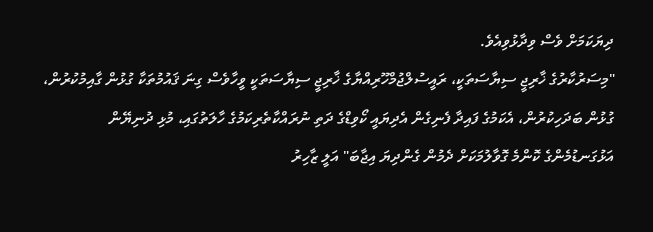ދިޔަކަމަށް ވެސް ވިދާޅުވިއެވެ.
"މިސަރުކާރުގެ ޚާރިޖީ ސިޔާސަތަކީ، ރައީސުލްޖުމްހޫރިއްޔާގެ ޚާރިޖީ ސިޔާސަތަކީ ވީހާވެސް ގިނަ ޤައުމުތަކާ ގުޅުން ގާއިމުކުރުން، ގުޅުން ބަދަހިކުރުން، އެކަމުގެ ފައިދާ ފެނިގެން އެދިޔައީ ކޯވިޑްގެ ދަތި ނުރައްކާތެރިކަމުގެ ހާލަތުގައި، މުޅި ދުނިޔޭން އަޅުގަނޑުމެންގެ ކޮންމެ ގޮވާލުމަކަށް ދެމުން ގެންދިޔަ އިޖާބަ" އަލީ ޒާހިރު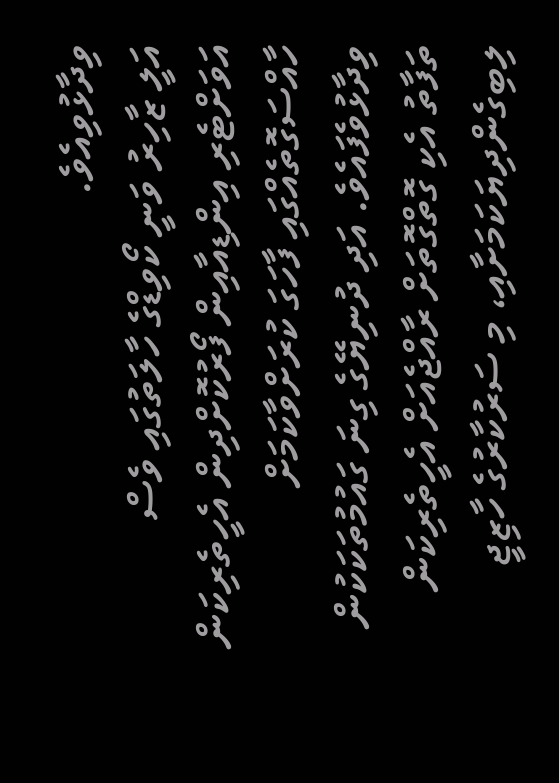ވިދާޅުވިއެވެ.
އަލީ ޒާހިރު ވަނީ ކޯވިޑްގެ ހާލަތުގައި ވެސް އަވަށްޓެރި އިންޑިއާއިން ފޯރުކޮށްދިން އެހީތެރިކަން ހާއްސަގޮތެއްގައި ފާހަގަ ކުރަށްވާކަމަށް ވިދާޅުވެފައެވެ. އަދި ދުނިޔޭގެ ގިނަ ގައުމުތަކަކުން ތަފާތު އެކި ގޮތްގޮތަށް ރާއްޖެއަށް އެހީތެރިކަން ލިބިގެންދިޔަކަމަށާއި، މި ސަރުކާރުގެ ހާޒިޖީ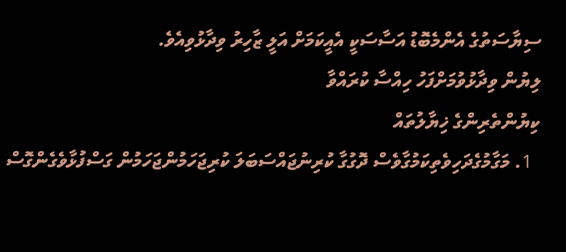ސިޔާސަތުގެ އެންމެބޮޑު އަސާސަކީ އެއީކަމަށް އަލީ ޒާހިރު ވިދާޅުވިއެވެ.
ލިޔުން ވިދާޅުވުމަށްފަހު ހިއްސާ ކުރައްވާ
ކިޔުންތެރިންގެ ޚިޔާލުތައް
  1. މަގާމުގެދަހިވެތިކަމުގާވެސް ދޮގުގާ ކުރިނުޖައްސަބަލަ ކުރިޖަހަމުންޖަހަމުން ގަސްފުޅާވެގެންގޮސް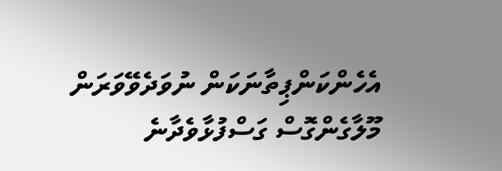އެހެންކަންޕިތާނަކަން ނުވަދެވޭވަރަން މޫލާގެންގޮސް ގަސްފުޅާވެދާނެ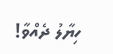ހިޔާލު ދެއްވާ!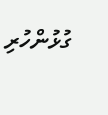ގުޅުންހުރި